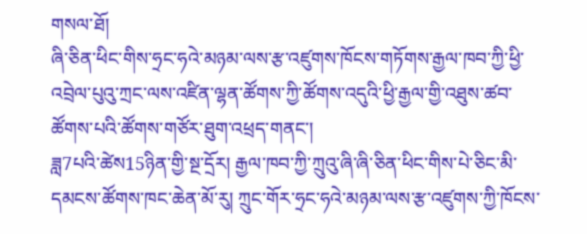གསལ་ཐོ།
ཞི་ཅིན་ཕིང་གིས་ཧྲང་ཧའེ་མཉམ་ལས་རྩ་འཛུགས་ཁོངས་གཏོགས་རྒྱལ་ཁབ་ཀྱི་ཕྱི་འབྲེལ་པུའུ་ཀྲང་ལས་འཛིན་ལྷན་ཚོགས་ཀྱི་ཚོགས་འདུའི་ཕྱི་རྒྱལ་གྱི་འཐུས་ཚབ་ཚོགས་པའི་ཚོགས་གཙོར་ཐུག་འཕྲད་གནང་།
ཟླ7པའི་ཚེས15ཉིན་གྱི་སྔ་དྲོར། རྒྱལ་ཁབ་ཀྱི་ཀྲུའུ་ཞི་ཞི་ཅིན་ཕིང་གིས་པེ་ཅིང་མི་དམངས་ཚོགས་ཁང་ཆེན་མོ་རུ། ཀྲུང་གོར་ཧྲང་ཧའེ་མཉམ་ལས་རྩ་འཛུགས་ཀྱི་ཁོངས་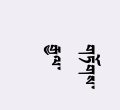གཏོགས་རྒྱལ་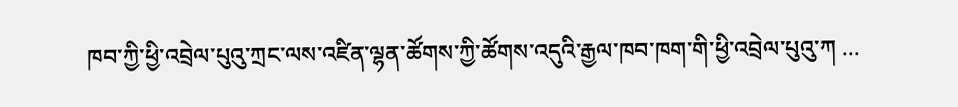ཁབ་ཀྱི་ཕྱི་འབྲེལ་པུའུ་ཀྲང་ལས་འཛིན་ལྷན་ཚོགས་ཀྱི་ཚོགས་འདུའི་རྒྱལ་ཁབ་ཁག་གི་ཕྱི་འབྲེལ་པུའུ་ཀ ...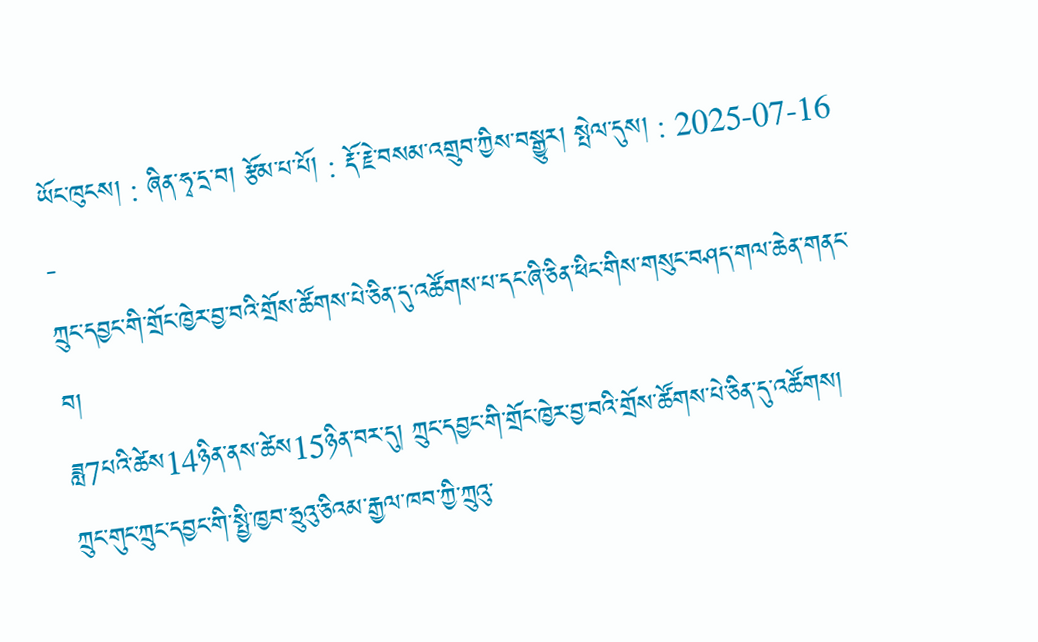ཡོང་ཁུངས། : ཞིན་ཧྭ་དྲ་བ། རྩོམ་པ་པོ། : རྡོ་རྗེ་བསམ་འགྲུབ་ཀྱིས་བསྒྱུར། སྤེལ་དུས། : 2025-07-16 -
ཀྲུང་དབྱང་གི་གྲོང་ཁྱེར་བྱ་བའི་གྲོས་ཚོགས་པེ་ཅིན་དུ་འཚོགས་པ་དང་ཞི་ཅིན་ཕིང་གིས་གསུང་བཤད་གལ་ཆེན་གནང་བ།
ཟླ7པའི་ཚེས14ཉིན་ནས་ཚེས15ཉིན་བར་དུ། ཀྲུང་དབྱང་གི་གྲོང་ཁྱེར་བྱ་བའི་གྲོས་ཚོགས་པེ་ཅིན་དུ་འཚོགས། ཀྲུང་གུང་ཀྲུང་དབྱང་གི་སྤྱི་ཁྱབ་ཧྲུའུ་ཅིའམ་རྒྱལ་ཁབ་ཀྱི་ཀྲུའུ་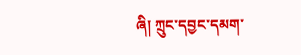ཞི། ཀྲུང་དབྱང་དམག་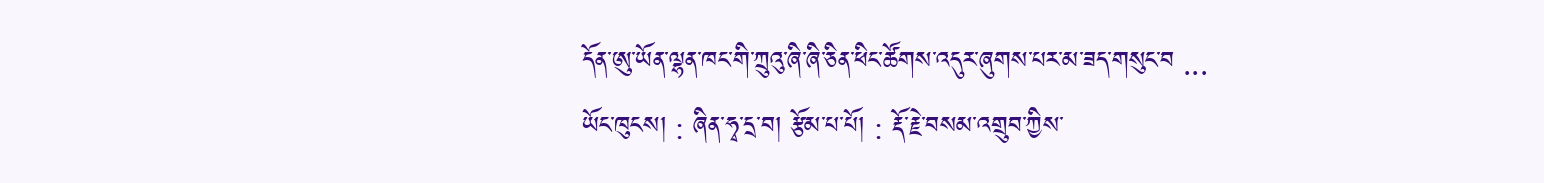དོན་ཨུ་ཡོན་ལྷན་ཁང་གི་ཀྲུའུ་ཞི་ཞི་ཅིན་ཕིང་ཚོགས་འདུར་ཞུགས་པར་མ་ཟད་གསུང་བ ...
ཡོང་ཁུངས། : ཞིན་ཧྭ་དྲ་བ། རྩོམ་པ་པོ། : རྡོ་རྗེ་བསམ་འགྲུབ་ཀྱིས་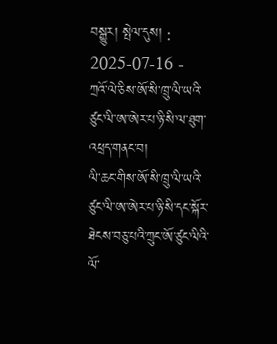བསྒྱུར། སྤེལ་དུས། : 2025-07-16 -
ཀྲའོ་ལེ་ཅིས་ཨོ་སི་ཁྲུ་ལི་ཡའི་ཙུང་ལི་ཨ་ཨེར་པ་ཉི་སི་ལ་ཐུག་འཕྲད་གནང་བ།
ལི་ཆང་གིས་ཨོ་སི་ཁྲུ་ལི་ཡའི་ཙུང་ལི་ཨ་ཨེར་པ་ཉི་སི་དང་སྐོར་ཐེངས་བཅུ་པའི་ཀྲུང་ཨོ་ཙུང་ལིའི་ལོ་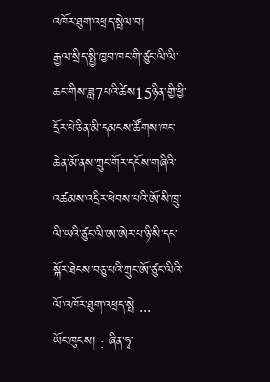འཁོར་ཐུག་འཕྲད་སྤེལ་བ།
རྒྱལ་སྲིད་སྤྱི་ཁྱབ་ཁང་གི་ཙུང་ལི་ལི་ཆང་གིས་ཟླ7པའི་ཚེས15ཉིན་གྱི་ཕྱི་དྲོར་པེ་ཅིན་མི་དམངས་ཚོགས་ཁང་ཆེན་མོ་ནས་ཀྲུང་གོར་དངོས་གཞིའི་འཚམས་འདྲིར་ཕེབས་པའི་ཨོ་སི་ཁྲུ་ལི་ཡའི་ཙུང་ལི་ཨ་ཨེར་པ་ཉི་སི་དང་སྐོར་ཐེངས་བཅུ་པའི་ཀྲུང་ཨོ་ཙུང་ལིའི་ལོ་འཁོར་ཐུག་འཕྲད་སྤེ ...
ཡོང་ཁུངས། : ཞིན་ཧྭ་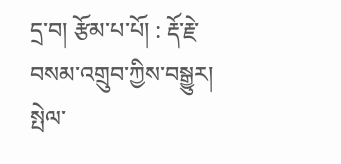དྲ་བ། རྩོམ་པ་པོ། : རྡོ་རྗེ་བསམ་འགྲུབ་ཀྱིས་བསྒྱུར། སྤེལ་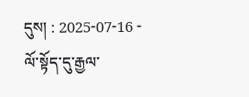དུས། : 2025-07-16 -
ལོ་སྟོད་དུ་རྒྱལ་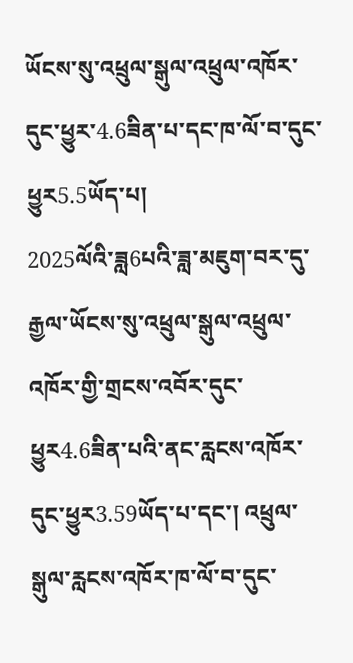ཡོངས་སུ་འཕྲུལ་སྒུལ་འཕྲུལ་འཁོར་དུང་ཕྱུར་4.6ཟིན་པ་དང་ཁ་ལོ་བ་དུང་ཕྱུར5.5ཡོད་པ།
2025ལོའི་ཟླ6པའི་ཟླ་མཇུག་བར་དུ་རྒྱལ་ཡོངས་སུ་འཕྲུལ་སྒུལ་འཕྲུལ་འཁོར་གྱི་གྲངས་འབོར་དུང་ཕྱུར4.6ཟིན་པའི་ནང་རླངས་འཁོར་དུང་ཕྱུར3.59ཡོད་པ་དང་། འཕྲུལ་སྒུལ་རླངས་འཁོར་ཁ་ལོ་བ་དུང་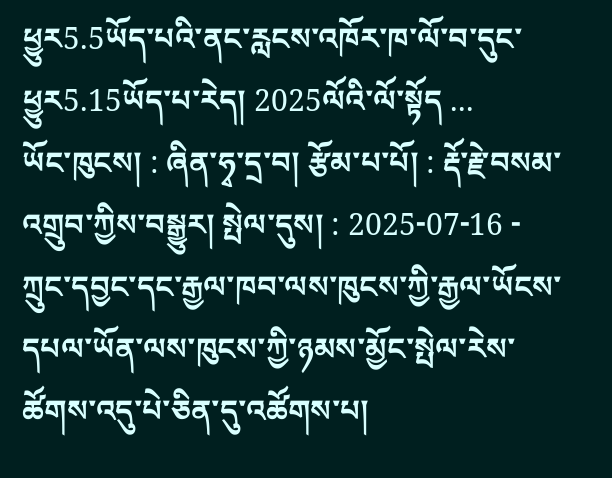ཕྱུར5.5ཡོད་པའི་ནང་རླངས་འཁོར་ཁ་ལོ་བ་དུང་ཕྱུར5.15ཡོད་པ་རེད། 2025ལོའི་ལོ་སྟོད ...
ཡོང་ཁུངས། : ཞིན་ཧྭ་དྲ་བ། རྩོམ་པ་པོ། : རྡོ་རྗེ་བསམ་འགྲུབ་ཀྱིས་བསྒྱུར། སྤེལ་དུས། : 2025-07-16 -
ཀྲུང་དབྱང་དང་རྒྱལ་ཁབ་ལས་ཁུངས་ཀྱི་རྒྱལ་ཡོངས་དཔལ་ཡོན་ལས་ཁུངས་ཀྱི་ཉམས་མྱོང་སྤེལ་རེས་ཚོགས་འདུ་པེ་ཅིན་དུ་འཚོགས་པ།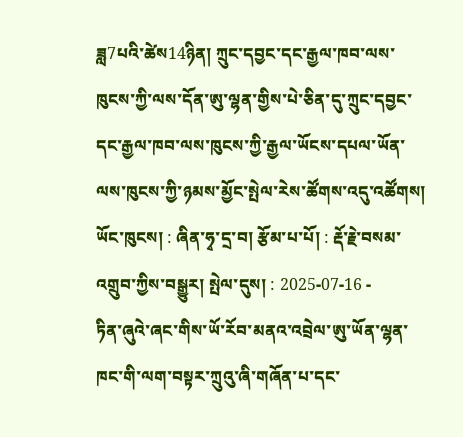ཟླ7པའི་ཚེས14ཉིན། ཀྲུང་དབྱང་དང་རྒྱལ་ཁབ་ལས་ཁུངས་ཀྱི་ལས་དོན་ཨུ་ལྷན་གྱིས་པེ་ཅིན་དུ་ཀྲུང་དབྱང་དང་རྒྱལ་ཁབ་ལས་ཁུངས་ཀྱི་རྒྱལ་ཡོངས་དཔལ་ཡོན་ལས་ཁུངས་ཀྱི་ཉམས་མྱོང་སྤེལ་རེས་ཚོགས་འདུ་འཚོགས།
ཡོང་ཁུངས། : ཞིན་ཧྭ་དྲ་བ། རྩོམ་པ་པོ། : རྡོ་རྗེ་བསམ་འགྲུབ་ཀྱིས་བསྒྱུར། སྤེལ་དུས། : 2025-07-16 -
ཏིན་ཞུའེ་ཞང་གིས་ཡོ་རོབ་མནའ་འབྲེལ་ཨུ་ཡོན་ལྷན་ཁང་གི་ལག་བསྟར་ཀྲུའུ་ཞི་གཞོན་པ་དང་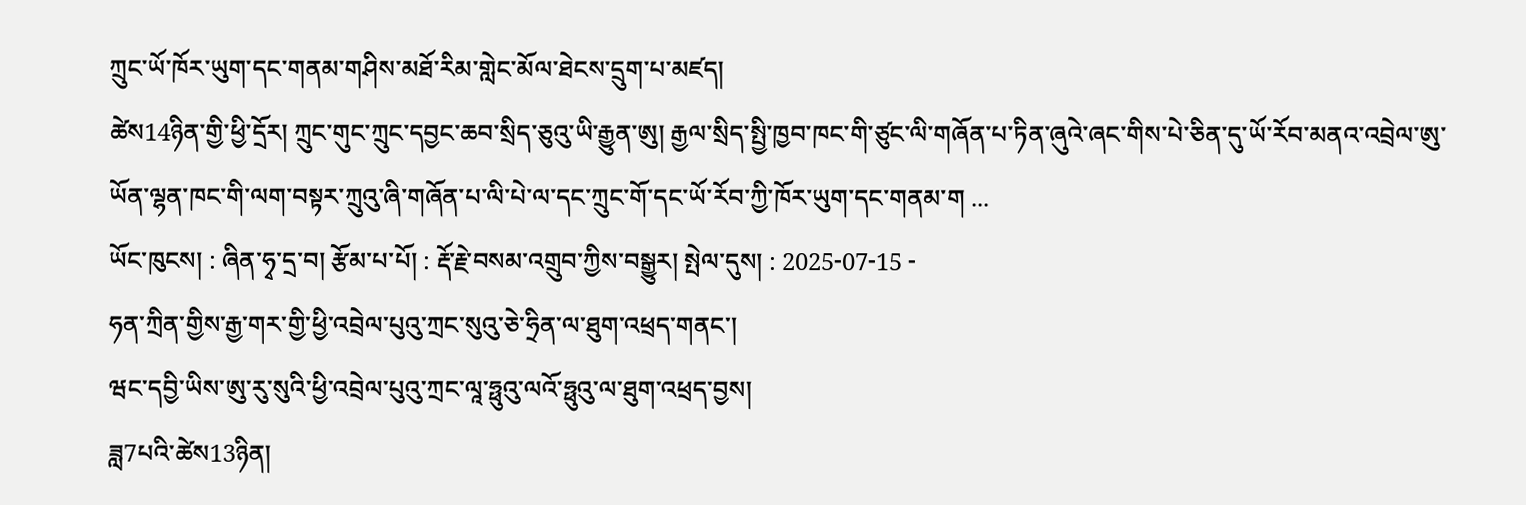ཀྲུང་ཡོ་ཁོར་ཡུག་དང་གནམ་གཤིས་མཐོ་རིམ་གླེང་མོལ་ཐེངས་དྲུག་པ་མཛད།
ཚེས14ཉིན་གྱི་ཕྱི་དྲོར། ཀྲུང་གུང་ཀྲུང་དབྱང་ཆབ་སྲིད་ཅུའུ་ཡི་རྒྱུན་ཨུ། རྒྱལ་སྲིད་སྤྱི་ཁྱབ་ཁང་གི་ཙུང་ལི་གཞོན་པ་ཏིན་ཞུའེ་ཞང་གིས་པེ་ཅིན་དུ་ཡོ་རོབ་མནའ་འབྲེལ་ཨུ་ཡོན་ལྷན་ཁང་གི་ལག་བསྟར་ཀྲུའུ་ཞི་གཞོན་པ་ལི་པེ་ལ་དང་ཀྲུང་གོ་དང་ཡོ་རོབ་ཀྱི་ཁོར་ཡུག་དང་གནམ་ག ...
ཡོང་ཁུངས། : ཞིན་ཧྭ་དྲ་བ། རྩོམ་པ་པོ། : རྡོ་རྗེ་བསམ་འགྲུབ་ཀྱིས་བསྒྱུར། སྤེལ་དུས། : 2025-07-15 -
ཧན་ཀྲིན་གྱིས་རྒྱ་གར་གྱི་ཕྱི་འབྲེལ་པུའུ་ཀྲང་སུའུ་ཅེ་ཧྲིན་ལ་ཐུག་འཕྲད་གནང་།
ཝང་དབྱི་ཡིས་ཨུ་རུ་སུའི་ཕྱི་འབྲེལ་པུའུ་ཀྲང་ལཱ་ཧྥུའུ་ལའོ་ཧྥུའུ་ལ་ཐུག་འཕྲད་བྱས།
ཟླ7པའི་ཚེས13ཉིན།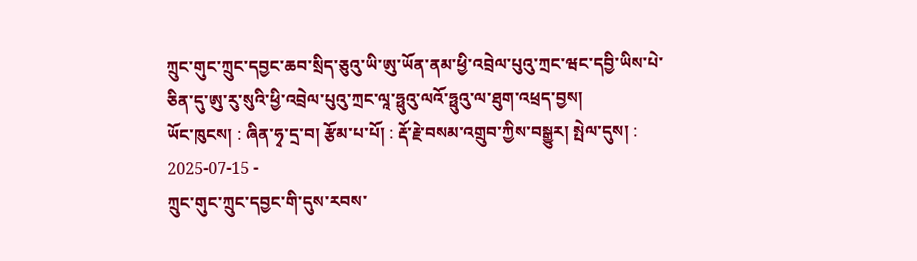ཀྲུང་གུང་ཀྲུང་དབྱང་ཆབ་སྲིད་ཅུའུ་ཡི་ཨུ་ཡོན་ནམ་ཕྱི་འབྲེལ་པུའུ་ཀྲང་ཝང་དབྱི་ཡིས་པེ་ཅིན་དུ་ཨུ་རུ་སུའི་ཕྱི་འབྲེལ་པུའུ་ཀྲང་ལཱ་ཧྥུའུ་ལའོ་ཧྥུའུ་ལ་ཐུག་འཕྲད་བྱས།
ཡོང་ཁུངས། : ཞིན་ཧྭ་དྲ་བ། རྩོམ་པ་པོ། : རྡོ་རྗེ་བསམ་འགྲུབ་ཀྱིས་བསྒྱུར། སྤེལ་དུས། : 2025-07-15 -
ཀྲུང་གུང་ཀྲུང་དབྱང་གི་དུས་རབས་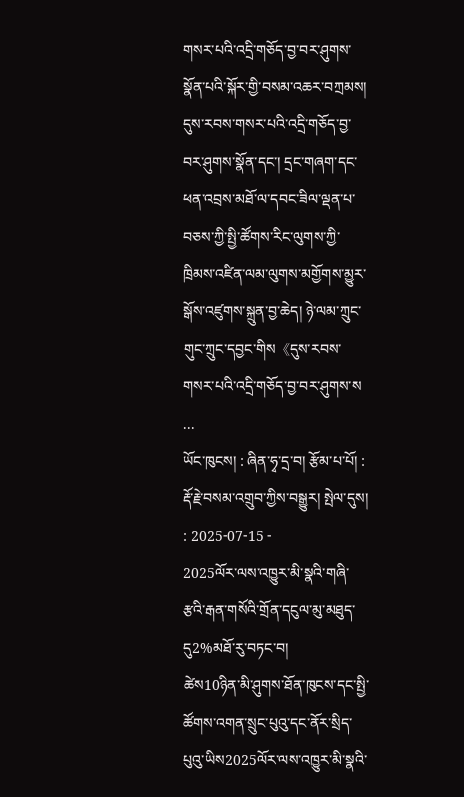གསར་པའི་འདྲི་གཅོད་བྱ་བར་ཤུགས་སྣོན་པའི་སྐོར་གྱི་བསམ་འཆར་བཀྲམས།
དུས་རབས་གསར་པའི་འདྲི་གཅོད་བྱ་བར་ཤུགས་སྣོན་དང་། དྲང་གཞག་དང་ཕན་འབྲས་མཐོ་ལ་དབང་ཟིལ་ལྡན་པ་བཅས་ཀྱི་སྤྱི་ཚོགས་རིང་ལུགས་ཀྱི་ཁྲིམས་འཛིན་ལམ་ལུགས་མགྱོགས་མྱུར་སྒོས་འཛུགས་སྐྲུན་བྱ་ཆེད། ཉེ་ལམ་ཀྲུང་གུང་ཀྲུང་དབྱང་གིས《དུས་རབས་གསར་པའི་འདྲི་གཅོད་བྱ་བར་ཤུགས་ས ...
ཡོང་ཁུངས། : ཞིན་ཧྭ་དྲ་བ། རྩོམ་པ་པོ། : རྡོ་རྗེ་བསམ་འགྲུབ་ཀྱིས་བསྒྱུར། སྤེལ་དུས། : 2025-07-15 -
2025ལོར་ལས་འཁྱུར་མི་སྣའི་གཞི་རྩའི་རྒན་གསོའི་གྲོན་དངུལ་མུ་མཐུད་དུ2%མཐོ་རུ་བཏང་བ།
ཚེས10ཉིན་མི་ཤུགས་ཐོན་ཁུངས་དང་སྤྱི་ཚོགས་འགན་སྲུང་པུའུ་དང་ནོར་སྲིད་པུའུ་ཡིས2025ལོར་ལས་འཁྱུར་མི་སྣའི་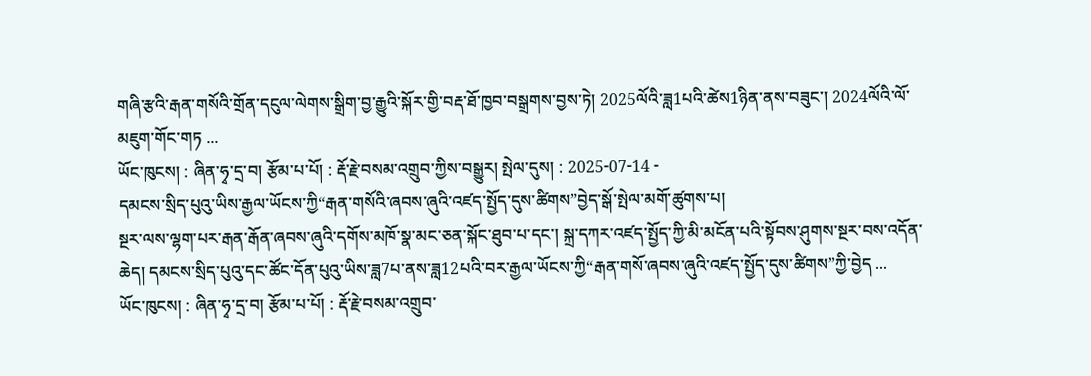གཞི་རྩའི་རྒན་གསོའི་གྲོན་དངུལ་ལེགས་སྒྲིག་བྱ་རྒྱུའི་སྐོར་གྱི་བརྡ་ཐོ་ཁྱབ་བསྒྲགས་བྱས་ཏེ། 2025ལོའི་ཟླ1པའི་ཚེས1ཉིན་ནས་བཟུང་། 2024ལོའི་ལོ་མཇུག་གོང་གཏ ...
ཡོང་ཁུངས། : ཞིན་ཧྭ་དྲ་བ། རྩོམ་པ་པོ། : རྡོ་རྗེ་བསམ་འགྲུབ་ཀྱིས་བསྒྱུར། སྤེལ་དུས། : 2025-07-14 -
དམངས་སྲིད་པུའུ་ཡིས་རྒྱལ་ཡོངས་ཀྱི“རྒན་གསོའི་ཞབས་ཞུའི་འཛད་སྤྱོད་དུས་ཚིགས”བྱེད་སྒོ་སྤེལ་མགོ་ཚུགས་པ།
སྔར་ལས་ལྷག་པར་རྒན་རྒོན་ཞབས་ཞུའི་དགོས་མཁོ་སྣ་མང་ཅན་སྐོང་ཐུབ་པ་དང་། སྐྲ་དཀར་འཛད་སྤྱོད་ཀྱི་མི་མངོན་པའི་སྟོབས་ཤུགས་སྔར་བས་འདོན་ཆེད། དམངས་སྲིད་པུའུ་དང་ཚོང་དོན་པུའུ་ཡིས་ཟླ7པ་ནས་ཟླ12པའི་བར་རྒྱལ་ཡོངས་ཀྱི“རྒན་གསོ་ཞབས་ཞུའི་འཛད་སྤྱོད་དུས་ཚིགས”ཀྱི་བྱེད ...
ཡོང་ཁུངས། : ཞིན་ཧྭ་དྲ་བ། རྩོམ་པ་པོ། : རྡོ་རྗེ་བསམ་འགྲུབ་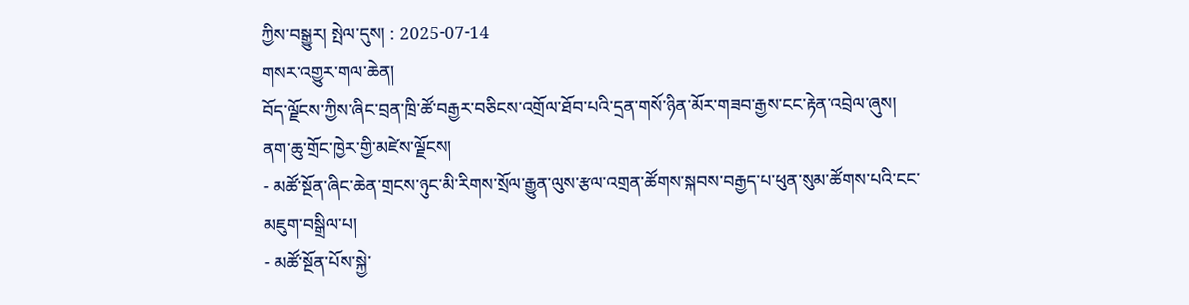ཀྱིས་བསྒྱུར། སྤེལ་དུས། : 2025-07-14
གསར་འགྱུར་གལ་ཆེན།
བོད་ལྗོངས་ཀྱིས་ཞིང་བྲན་ཁྲི་ཚོ་བརྒྱར་བཅིངས་འགྲོལ་ཐོབ་པའི་དྲན་གསོ་ཉིན་མོར་གཟབ་རྒྱས་ངང་རྟེན་འབྲེལ་ཞུས།
ནག་ཆུ་གྲོང་ཁྱེར་གྱི་མཛེས་ལྗོངས།
- མཚོ་སྔོན་ཞིང་ཆེན་གྲངས་ཉུང་མི་རིགས་སྲོལ་རྒྱུན་ལུས་རྩལ་འགྲན་ཚོགས་སྐབས་བརྒྱད་པ་ཕུན་སུམ་ཚོགས་པའི་ངང་མཇུག་བསྒྲིལ་པ།
- མཚོ་སྔོན་པོས་སྐྱེ་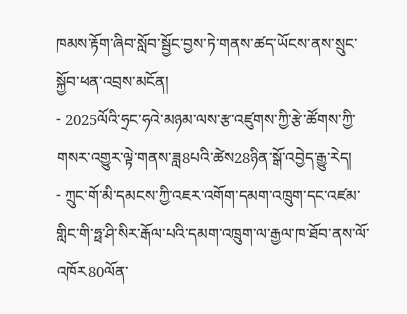ཁམས་རྟོག་ཞིབ་སློབ་སྦྱོང་བྱས་ཏེ་གནས་ཚད་ཡོངས་ནས་སྲུང་སྐྱོབ་ཕན་འབྲས་མངོན།
- 2025ལོའི་ཧྲང་ཧའེ་མཉམ་ལས་རྩ་འཛུགས་ཀྱི་རྩེ་ཚོགས་ཀྱི་གསར་འགྱུར་ལྟེ་གནས་ཟླ8པའི་ཚེས28ཉིན་སྒོ་འབྱེད་རྒྱུ་རེད།
- ཀྲུང་གོ་མི་དམངས་ཀྱི་འཇར་འགོག་དམག་འཁྲུག་དང་འཛམ་གླིང་གི་ཧྥ་ཤི་སིར་རྒོལ་པའི་དམག་འཁྲུག་ལ་རྒྱལ་ཁ་ཐོབ་ནས་ལོ་འཁོར80ལོན་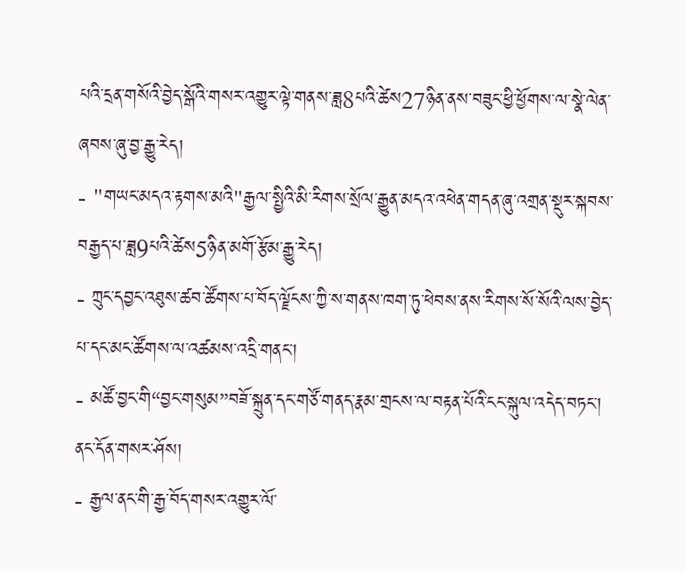པའི་དྲན་གསོའི་བྱེད་སྒོའི་གསར་འགྱུར་ལྟེ་གནས་ཟླ8པའི་ཚེས27ཉིན་ནས་བཟུང་ཕྱི་ཕྱོགས་ལ་སྣེ་ལེན་ཞབས་ཞུ་བྱ་རྒྱུ་རེད།
- "གཡང་མདའ་རྟགས་མའི"རྒྱལ་སྤྱིའི་མི་རིགས་སྲོལ་རྒྱུན་མདའ་འཕེན་གདན་ཞུ་འགྲན་སྡུར་སྐབས་བརྒྱད་པ་ཟླ9པའི་ཚེས5ཉིན་མགོ་རྩོམ་རྒྱུ་རེད།
- ཀྲུང་དབྱང་འཐུས་ཚབ་ཚོགས་པ་བོད་ལྗོངས་ཀྱི་ས་གནས་ཁག་ཏུ་ཕེབས་ནས་རིགས་སོ་སོའི་ལས་བྱེད་པ་དང་མང་ཚོགས་ལ་འཚམས་འདྲི་གནང་།
- མཚོ་བྱང་གི“བྱང་གསུམ”བཟོ་སྐྲུན་དང་གཙོ་གནད་རྣམ་གྲངས་ལ་བརྟན་པོའི་ངང་སྐུལ་འདེད་བཏང་།
ནང་དོན་གསར་ཤོས།
- རྒྱལ་ནང་གི་རྒྱ་བོད་གསར་འགྱུར་ལོ་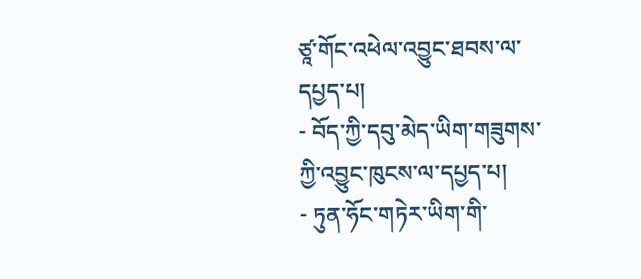ཙཱ་གོང་འཕེལ་འབྱུང་ཐབས་ལ་དཔྱད་པ།
- བོད་ཀྱི་དབུ་མེད་ཡིག་གཟུགས་ཀྱི་འབྱུང་ཁུངས་ལ་དཔྱད་པ།
- ཏུན་ཧོང་གཏེར་ཡིག་གི་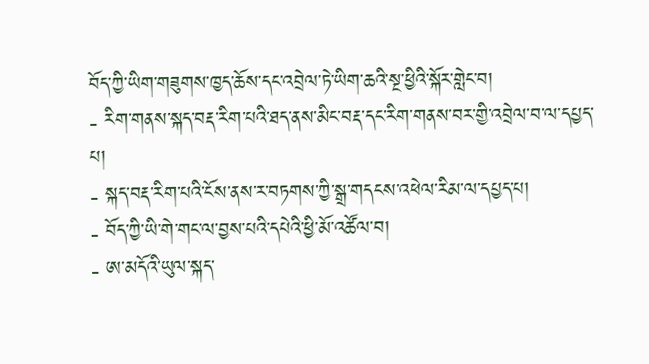བོད་ཀྱི་ཡིག་གཟུགས་ཁྱད་ཆོས་དང་འབྲེལ་ཏེ་ཡིག་ཆའི་སྔ་ཕྱིའི་སྐོར་གླེང་བ།
- རིག་གནས་སྐད་བརྡ་རིག་པའི་ཐད་ནས་མིང་བརྡ་དང་རིག་གནས་བར་གྱི་འབྲེལ་བ་ལ་དཔྱད་པ།
- སྐད་བརྡ་རིག་པའི་ངོས་ནས་ར་བཏགས་ཀྱི་སྒྲ་གདངས་འཕེལ་རིམ་ལ་དཔྱད་པ།
- བོད་ཀྱི་ཡི་གེ་གང་ལ་བྱས་པའི་དཔེའི་ཕྱི་མོ་འཚོལ་བ།
- ཨ་མདོའི་ཡུལ་སྐད་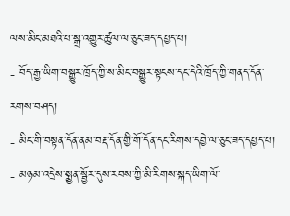ལས་མིང་མཐའི་པ་སྒྲ་འགྱུར་ཚུལ་ལ་ཅུང་ཟད་དཔྱད་པ།
- བོད་རྒྱ་ཡིག་བསྒྱུར་ཁྲོད་ཀྱི་ས་མིང་བསྒྱུར་སྟངས་དང་དེའི་ཁྲོད་ཀྱི་གནད་དོན་རགས་བཤད།
- མིང་གི་བསྟན་དོན་ནམ་བརྡ་དོན་གྱི་གོ་དོན་དང་རིགས་དབྱེ་ལ་ཅུང་ཟད་དཔྱད་པ།
- མཉམ་འདྲེས་སྨྱན་སྦྱོར་དུས་རབས་ཀྱི་མི་རིགས་སྐད་ཡིག་ལོ་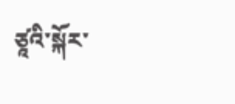ཙཱའི་སྐོར་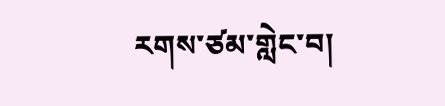རགས་ཙམ་གླེང་བ།